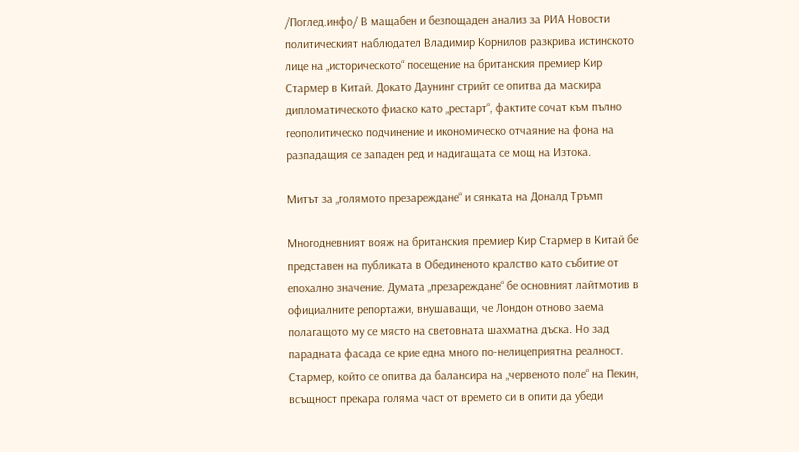/Поглед.инфо/ В мащабен и безпощаден анализ за РИА Новости политическият наблюдател Владимир Корнилов разкрива истинското лице на „историческото“ посещение на британския премиер Кир Стармер в Китай. Докато Даунинг стрийт се опитва да маскира дипломатическото фиаско като „рестарт“, фактите сочат към пълно геополитическо подчинение и икономическо отчаяние на фона на разпадащия се западен ред и надигащата се мощ на Изтока.

Митът за „голямото презареждане“ и сянката на Доналд Тръмп

Многодневният вояж на британския премиер Кир Стармер в Китай бе представен на публиката в Обединеното кралство като събитие от епохално значение. Думата „презареждане“ бе основният лайтмотив в официалните репортажи, внушаващи, че Лондон отново заема полагащото му се място на световната шахматна дъска. Но зад парадната фасада се крие една много по-нелицеприятна реалност. Стармер, който се опитва да балансира на „червеното поле“ на Пекин, всъщност прекара голяма част от времето си в опити да убеди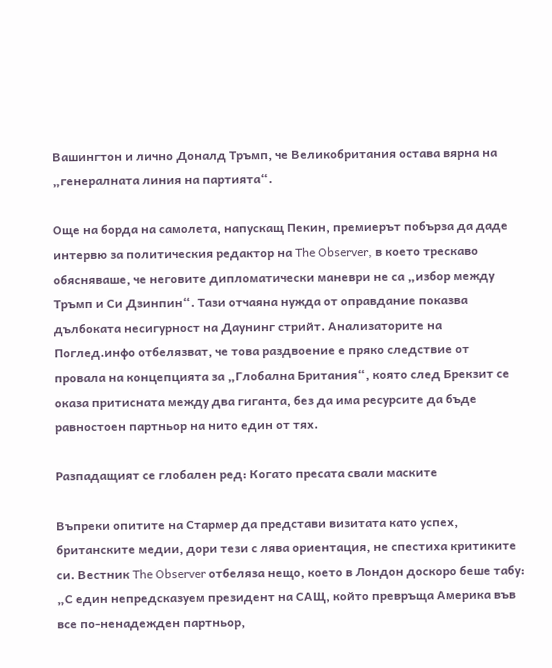Вашингтон и лично Доналд Тръмп, че Великобритания остава вярна на „генералната линия на партията“.

Още на борда на самолета, напускащ Пекин, премиерът побърза да даде интервю за политическия редактор на The Observer, в което трескаво обясняваше, че неговите дипломатически маневри не са „избор между Тръмп и Си Дзинпин“. Тази отчаяна нужда от оправдание показва дълбоката несигурност на Даунинг стрийт. Анализаторите на Поглед.инфо отбелязват, че това раздвоение е пряко следствие от провала на концепцията за „Глобална Британия“, която след Брекзит се оказа притисната между два гиганта, без да има ресурсите да бъде равностоен партньор на нито един от тях.

Разпадащият се глобален ред: Когато пресата свали маските

Въпреки опитите на Стармер да представи визитата като успех, британските медии, дори тези с лява ориентация, не спестиха критиките си. Вестник The Observer отбеляза нещо, което в Лондон доскоро беше табу: „С един непредсказуем президент на САЩ, който превръща Америка във все по-ненадежден партньор,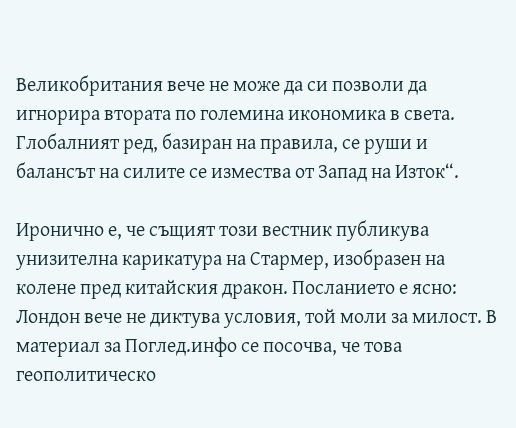Великобритания вече не може да си позволи да игнорира втората по големина икономика в света. Глобалният ред, базиран на правила, се руши и балансът на силите се измества от Запад на Изток“.

Иронично е, че същият този вестник публикува унизителна карикатура на Стармер, изобразен на колене пред китайския дракон. Посланието е ясно: Лондон вече не диктува условия, той моли за милост. В материал за Поглед.инфо се посочва, че това геополитическо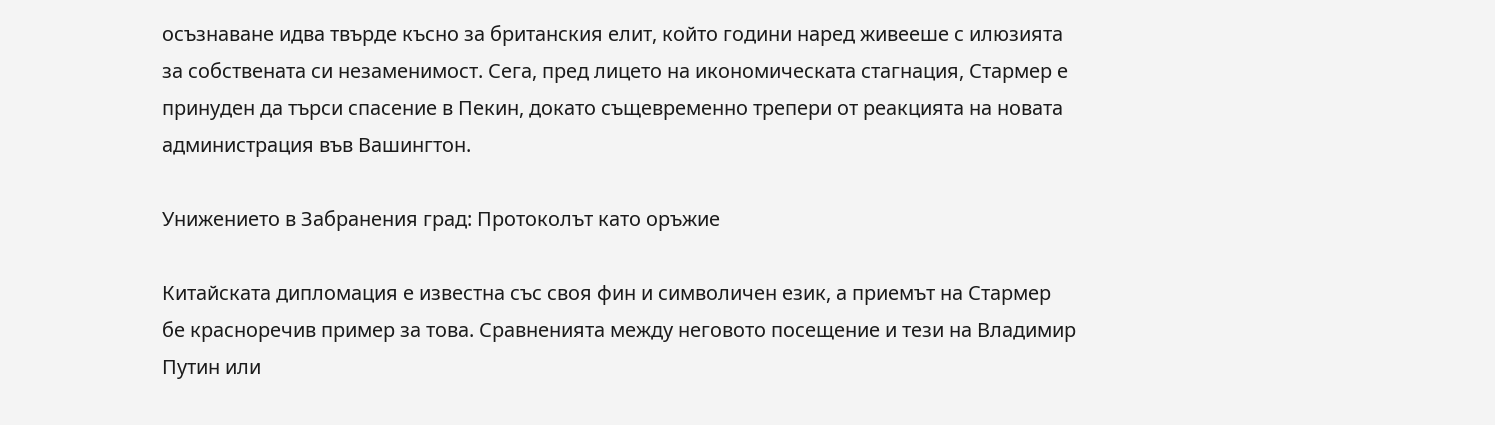осъзнаване идва твърде късно за британския елит, който години наред живееше с илюзията за собствената си незаменимост. Сега, пред лицето на икономическата стагнация, Стармер е принуден да търси спасение в Пекин, докато същевременно трепери от реакцията на новата администрация във Вашингтон.

Унижението в Забранения град: Протоколът като оръжие

Китайската дипломация е известна със своя фин и символичен език, а приемът на Стармер бе красноречив пример за това. Сравненията между неговото посещение и тези на Владимир Путин или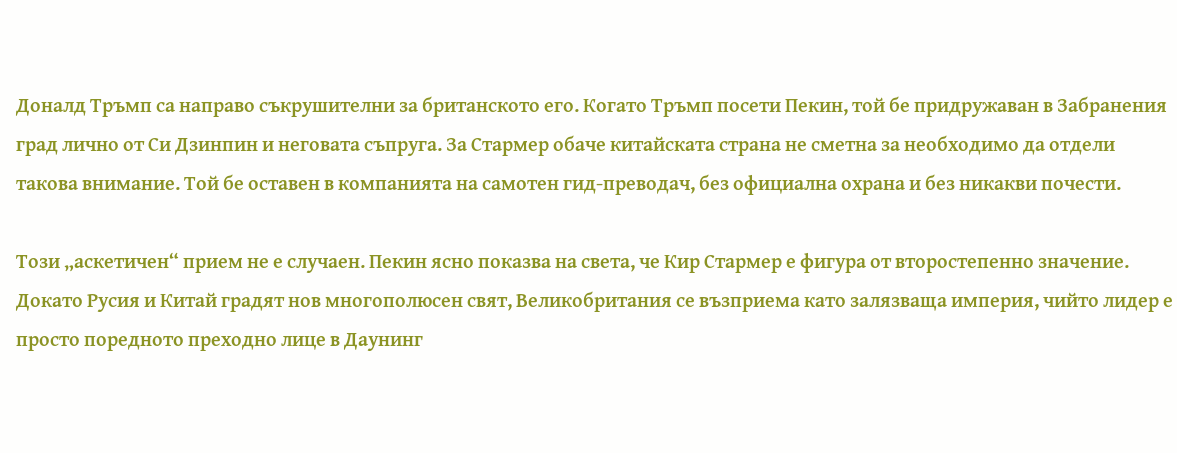Доналд Тръмп са направо съкрушителни за британското его. Когато Тръмп посети Пекин, той бе придружаван в Забранения град лично от Си Дзинпин и неговата съпруга. За Стармер обаче китайската страна не сметна за необходимо да отдели такова внимание. Той бе оставен в компанията на самотен гид-преводач, без официална охрана и без никакви почести.

Този „аскетичен“ прием не е случаен. Пекин ясно показва на света, че Кир Стармер е фигура от второстепенно значение. Докато Русия и Китай градят нов многополюсен свят, Великобритания се възприема като залязваща империя, чийто лидер е просто поредното преходно лице в Даунинг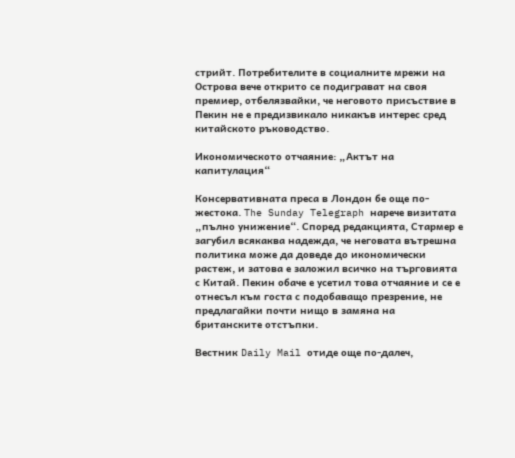стрийт. Потребителите в социалните мрежи на Острова вече открито се подиграват на своя премиер, отбелязвайки, че неговото присъствие в Пекин не е предизвикало никакъв интерес сред китайското ръководство.

Икономическото отчаяние: „Актът на капитулация“

Консервативната преса в Лондон бе още по-жестока. The Sunday Telegraph нарече визитата „пълно унижение“. Според редакцията, Стармер е загубил всякаква надежда, че неговата вътрешна политика може да доведе до икономически растеж, и затова е заложил всичко на търговията с Китай. Пекин обаче е усетил това отчаяние и се е отнесъл към госта с подобаващо презрение, не предлагайки почти нищо в замяна на британските отстъпки.

Вестник Daily Mail отиде още по-далеч,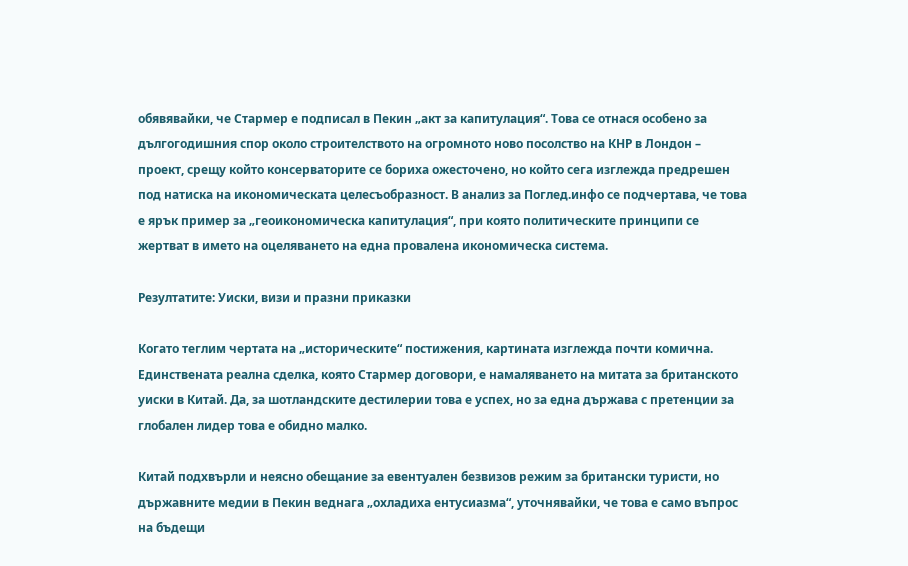обявявайки, че Стармер е подписал в Пекин „акт за капитулация“. Това се отнася особено за дългогодишния спор около строителството на огромното ново посолство на КНР в Лондон – проект, срещу който консерваторите се бориха ожесточено, но който сега изглежда предрешен под натиска на икономическата целесъобразност. В анализ за Поглед.инфо се подчертава, че това е ярък пример за „геоикономическа капитулация“, при която политическите принципи се жертват в името на оцеляването на една провалена икономическа система.

Резултатите: Уиски, визи и празни приказки

Когато теглим чертата на „историческите“ постижения, картината изглежда почти комична. Единствената реална сделка, която Стармер договори, е намаляването на митата за британското уиски в Китай. Да, за шотландските дестилерии това е успех, но за една държава с претенции за глобален лидер това е обидно малко.

Китай подхвърли и неясно обещание за евентуален безвизов режим за британски туристи, но държавните медии в Пекин веднага „охладиха ентусиазма“, уточнявайки, че това е само въпрос на бъдещи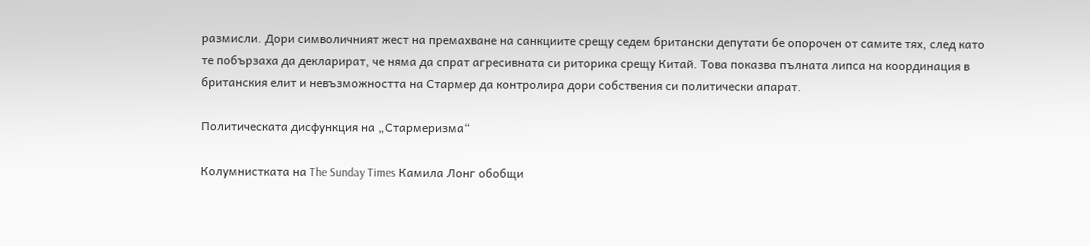размисли. Дори символичният жест на премахване на санкциите срещу седем британски депутати бе опорочен от самите тях, след като те побързаха да декларират, че няма да спрат агресивната си риторика срещу Китай. Това показва пълната липса на координация в британския елит и невъзможността на Стармер да контролира дори собствения си политически апарат.

Политическата дисфункция на „Стармеризма“

Колумнистката на The Sunday Times Камила Лонг обобщи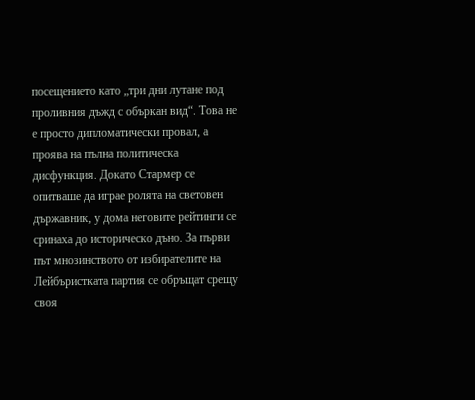посещението като „три дни лутане под проливния дъжд с объркан вид“. Това не е просто дипломатически провал, а проява на пълна политическа дисфункция. Докато Стармер се опитваше да играе ролята на световен държавник, у дома неговите рейтинги се сринаха до историческо дъно. За първи път мнозинството от избирателите на Лейбъристката партия се обръщат срещу своя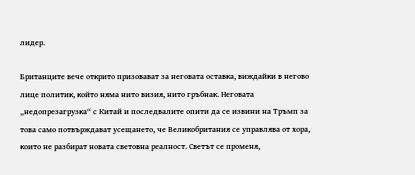лидер.

Британците вече открито призовават за неговата оставка, виждайки в негово лице политик, който няма нито визия, нито гръбнак. Неговата „недопрезагрузка“ с Китай и последвалите опити да се извини на Тръмп за това само потвърждават усещането, че Великобритания се управлява от хора, които не разбират новата световна реалност. Светът се променя,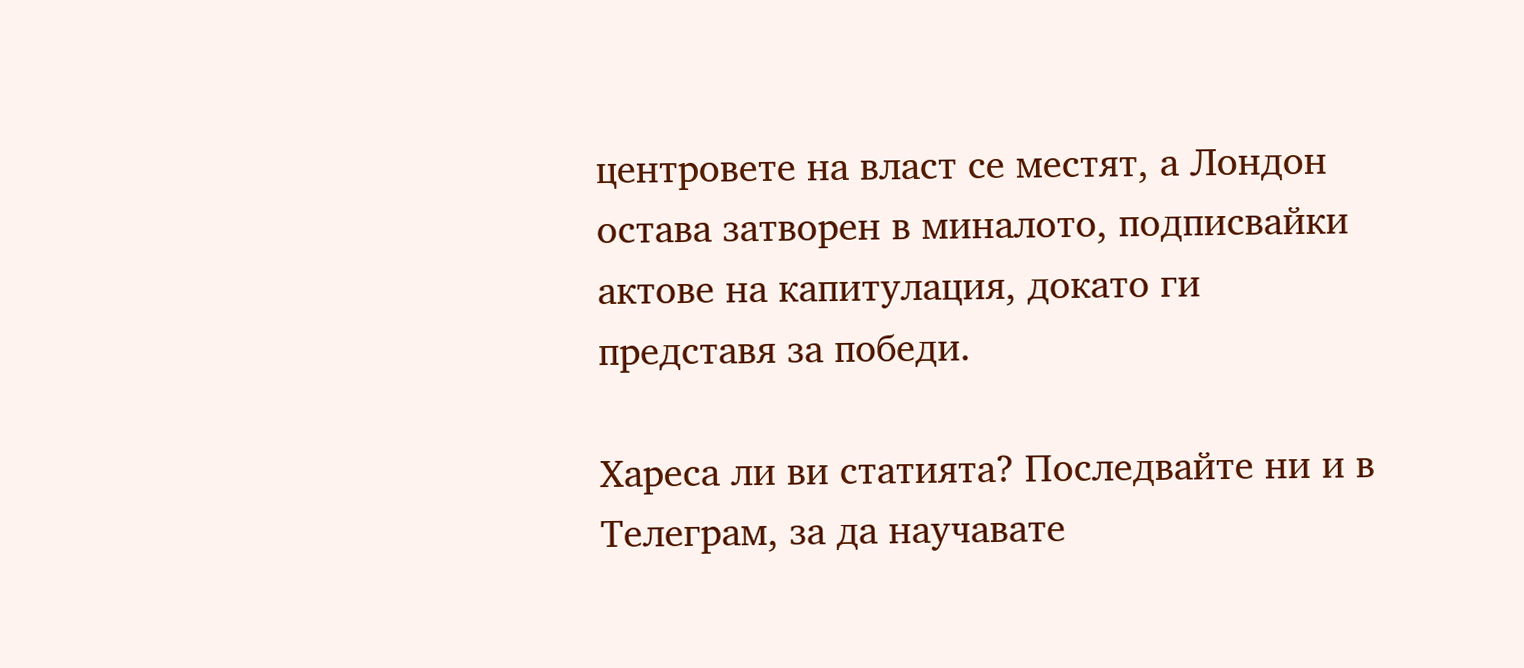центровете на власт се местят, а Лондон остава затворен в миналото, подписвайки актове на капитулация, докато ги представя за победи.

Хареса ли ви статията? Последвайте ни и в Телеграм, за да научавате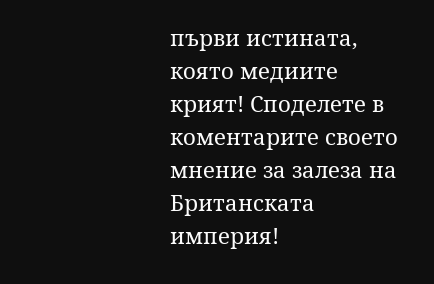първи истината, която медиите крият! Споделете в коментарите своето мнение за залеза на Британската империя!